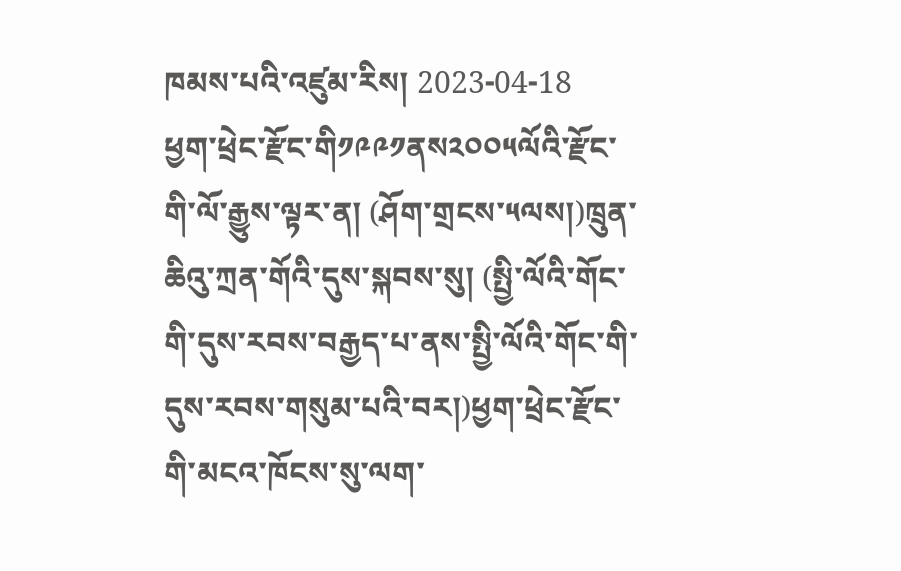ཁམས་པའི་འཛུམ་རིས། 2023-04-18
ཕྱག་ཕྲེང་རྫོང་གི༡༩༩༡ནས༢༠༠༥ལོའི་རྫོང་གི་ལོ་རྒྱུས་ལྟར་ན། (ཤོག་གྲངས་༥ལས།)ཁྲུན་ཆིའུ་ཀྲན་གོའི་དུས་སྐབས་སུ། (སྤྱི་ལོའི་གོང་གི་དུས་རབས་བརྒྱད་པ་ནས་སྤྱི་ལོའི་གོང་གི་དུས་རབས་གསུམ་པའི་བར།)ཕྱག་ཕྲེང་རྫོང་གི་མངའ་ཁོངས་སུ་ལག་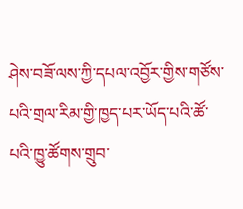ཤེས་བཟོ་ལས་ཀྱི་དཔལ་འབྱོར་གྱིས་གཙོས་པའི་གྲལ་རིམ་གྱི་ཁྱད་པར་ཡོད་པའི་ཚོ་པའི་ཁྱུ་ཚོགས་གྲུབ་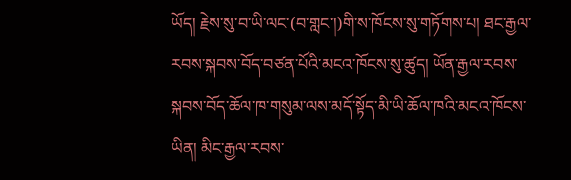ཡོད། རྗེས་སུ་བ་ཡི་ལང་(བ་གླང་།)གི་ས་ཁོངས་སུ་གཏོགས་པ། ཐང་རྒྱལ་རབས་སྐབས་བོད་བཙན་པོའི་མངའ་ཁོངས་སུ་ཚུད། ཡོན་རྒྱལ་རབས་སྐབས་བོད་ཆོལ་ཁ་གསུམ་ལས་མདོ་སྟོད་མི་ཡི་ཆོལ་ཁའི་མངའ་ཁོངས་ཡིན། མིང་རྒྱལ་རབས་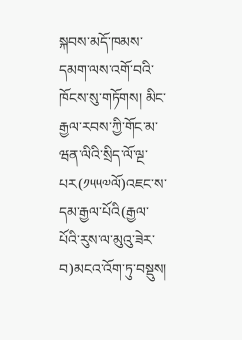སྐབས་མདོ་ཁམས་དམག་ལས་འགོ་བའི་ཁོངས་སུ་གཏོགས། མིང་རྒྱལ་རབས་ཀྱི་གོང་མ་ཝན་ལིའི་སྲིད་ལོ་ལྔ་པར(༡༥༥༧ལོ)འཇང་ས་དམ་རྒྱལ་པོའི(རྒྱལ་པོའི་རུས་ལ་མུའུ་ཟེར་བ)མངའ་འོག་ཏུ་བསྡུས།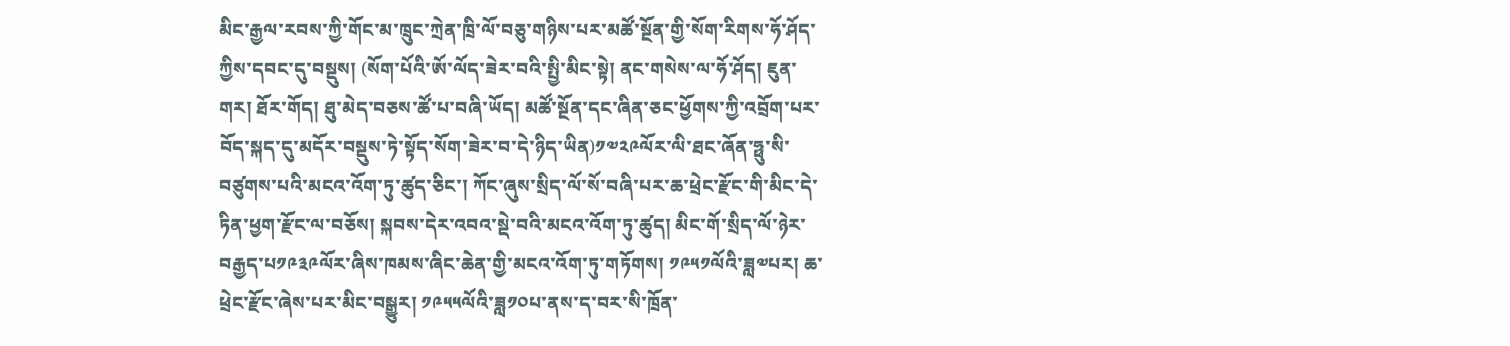མིང་རྒྱལ་རབས་ཀྱི་གོང་མ་ཁྲུང་ཀྲེན་ཁྲི་ལོ་བཅུ་གཉིས་པར་མཚོ་སྔོན་གྱི་སོག་རིགས་ཧོ་ཤོད་ཀྱིས་དབང་དུ་བསྡུས། (སོག་པོའི་ཨོ་ལོད་ཟེར་བའི་སྤྱི་མིང་སྟེ། ནང་གསེས་ལ་ཧོ་ཤོད། ཇུན་གར། ཐོར་གོད། ཐུ་མེད་བཅས་ཚོ་པ་བཞི་ཡོད། མཚོ་སྔོན་དང་ཞིན་ཅང་ཕྱོགས་ཀྱི་འབྲོག་པར་བོད་སྐད་དུ་མདོར་བསྡུས་ཏེ་སྟོད་སོག་ཟེར་བ་དེ་ཉིད་ཡིན)༡༧༢༩ལོར་ལི་ཐང་ཞོན་ཧྥུ་སི་བཙུགས་པའི་མངའ་འོག་ཏུ་ཚུད་ཅིང་། ཀོང་ཞུས་སྲིད་ལོ་སོ་བཞི་པར་ཆ་ཕྲེང་རྫོང་གི་མིང་དེ་ཏིན་ཕྱག་རྫོང་ལ་བཅོས། སྐབས་དེར་འབའ་སྡེ་བའི་མངའ་འོག་ཏུ་ཚུད། མིང་གོ་སྲིད་ལོ་ཉེར་བརྒྱད་པ༡༩༣༩ལོར་ཞིས་ཁམས་ཞིང་ཆེན་གྱི་མངའ་འོག་ཏུ་གཏོགས། ༡༩༥༡ལོའི་ཟླ༧པར། ཆ་ཕྲེང་རྫོང་ཞེས་པར་མིང་བསྒྱུར། ༡༩༥༥ལོའི་ཟླ༡༠པ་ནས་ད་བར་སི་ཁྲོན་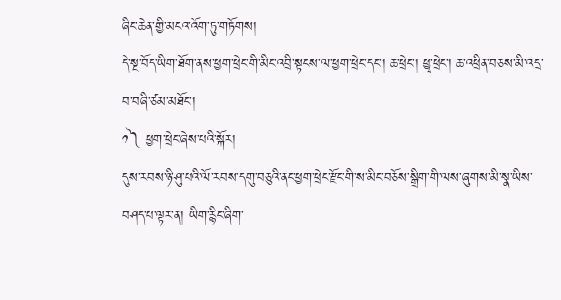ཞིང་ཆེན་གྱི་མངའ་འོག་ཏུ་གཏོགས།
དེ་སྔ་བོད་ཡིག་ཐོག་ནས་ཕྱག་ཕྲེང་གི་མིང་འབྲི་སྟངས་ལ་ཕྱག་ཕྲེང་དང་། ཆ་ཕྲེང་། ཕྱྭ་ཕྲེང་། ཆ་འཕྲིན་བཅས་མི་འདྲ་བ་བཞི་ཙམ་མཐོང་།
༡༽ ཕྱག་ཕྲེང་ཞེས་པའི་སྐོར།
དུས་རབས་ཉི་ཤུ་པའི་ལོ་རབས་དགུ་བཅུའི་ནང་ཕྱག་ཕྲེང་རྫོང་གི་ས་མིང་བཅོས་སྒྲིག་གི་ལས་ཞུགས་མི་སྣ་ཡིས་བཤད་པ་ལྟར་ན། ཡིག་རྙིང་ཞིག་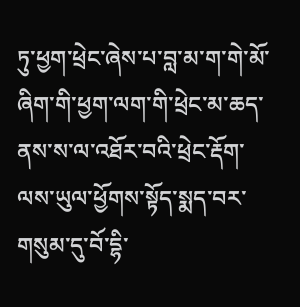ཏུ་ཕྱག་ཕྲེང་ཞེས་པ་བླ་མ་ག་གེ་མོ་ཞིག་གི་ཕྱག་ལག་གི་ཕྲེང་མ་ཆད་ནས་ས་ལ་འཐོར་བའི་ཕྲེང་རྡོག་ལས་ཡུལ་ཕྱོགས་སྟོད་སྨད་བར་གསུམ་དུ་བོ་དྷི་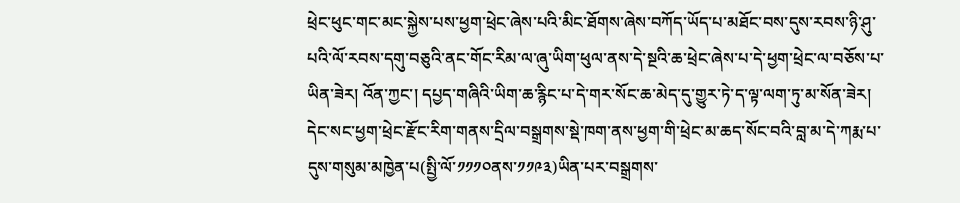ཕྲེང་ཕུང་གང་མང་སྐྱེས་པས་ཕྱག་ཕྲེང་ཞེས་པའི་མིང་ཐོགས་ཞེས་བཀོད་ཡོད་པ་མཐོང་བས་དུས་རབས་ཉི་ཤུ་པའི་ལོ་རབས་དགུ་བཅུའི་ནང་གོང་རིམ་ལ་ཞུ་ཡིག་ཕུལ་ནས་དེ་སྔའི་ཆ་ཕྲེང་ཞེས་པ་དེ་ཕྱག་ཕྲེང་ལ་བཅོས་པ་ཡིན་ཟེར། འོན་ཀྱང་། དཔྱད་གཞིའི་ཡིག་ཆ་རྙིང་པ་དེ་གར་སོང་ཆ་མེད་དུ་གྱུར་ཏེ་ད་ལྟ་ལག་ཏུ་མ་སོན་ཟེར།
དེང་སང་ཕྱག་ཕྲེང་རྫོང་རིག་གནས་དྲིལ་བསྒྲགས་སྡེ་ཁག་ནས་ཕྱག་གི་ཕྲེང་མ་ཆད་སོང་བའི་བླ་མ་དེ་ཀརྨ་པ་དུས་གསུམ་མཁྱེན་པ(སྤྱི་ལོ་༡༡༡༠ནས་༡༡༩༣)ཡིན་པར་བསྒྲགས་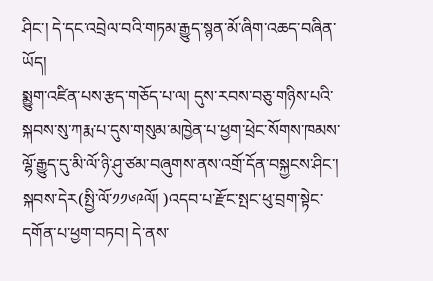ཤིང་། དེ་དང་འབྲེལ་བའི་གཏམ་རྒྱུད་སྙན་མོ་ཞིག་འཆད་བཞིན་ཡོད།
སྨྱུག་འཛིན་པས་རྩད་གཅོད་པ་ལ། དུས་རབས་བཅུ་གཉིས་པའི་སྐབས་སུ་ཀརྨ་པ་དུས་གསུམ་མཁྱེན་པ་ཕྱག་ཕྲེང་སོགས་ཁམས་ལྷོ་རྒྱུད་དུ་མི་ལོ་ཉི་ཤུ་ཙམ་བཞུགས་ནས་འགྲོ་དོན་བསྐྱངས་ཤིང་། སྐབས་དེར(སྤྱི་ལོ་༡༡༦༩ལོ། )འདབ་པ་རྫོང་སྤང་ཕུ་བྲག་སྟེང་དགོན་པ་ཕྱག་བཏབ། དེ་ནས་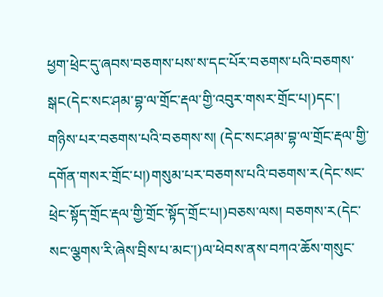ཕྱག་ཕྲེང་དུ་ཞབས་བཅགས་པས་ས་དང་པོར་བཅགས་པའི་བཅགས་སྒང(དེང་སང་ཤམ་བྷ་ལ་གྲོང་རྡལ་གྱི་འབུར་གསར་གྲོང་པ།)དང་། གཉིས་པར་བཅགས་པའི་བཅགས་ས། (དེང་སང་ཤམ་བྷ་ལ་གྲོང་རྡལ་གྱི་དགོན་གསར་གྲོང་པ།)གསུམ་པར་བཅགས་པའི་བཅགས་ར(དེང་སང་ཕྲེང་སྟོད་གྲོང་རྡལ་གྱི་གྲོང་སྟོད་གྲོང་པ།)བཅས་ལས། བཅགས་ར(དེང་སང་ལྕགས་རི་ཞེས་བྲིས་པ་མང་།)ལ་ཕེབས་ནས་བཀའ་ཆོས་གསུང་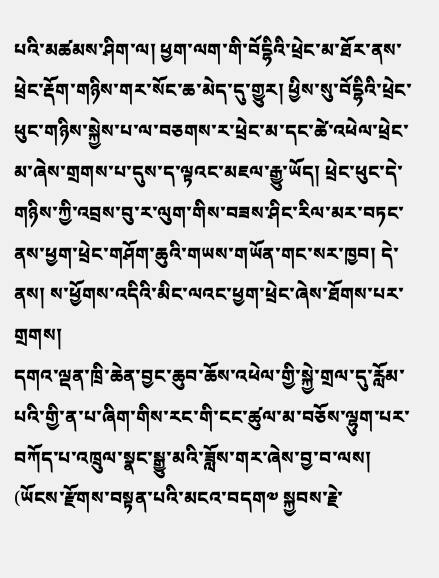པའི་མཚམས་ཤིག་ལ། ཕྱག་ལག་གི་བོདྷིའི་ཕྲེང་མ་ཐོར་ནས་ཕྲེང་རྡོག་གཉིས་གར་སོང་ཆ་མེད་དུ་གྱུར། ཕྱིས་སུ་བོདྷིའི་ཕྲེང་ཕུང་གཉིས་སྐྱེས་པ་ལ་བཅགས་ར་ཕྲེང་མ་དང་ཚེ་འཕེལ་ཕྲེང་མ་ཞེས་གྲགས་པ་དུས་ད་ལྟའང་མཇལ་རྒྱུ་ཡོད། ཕྲེང་ཕུང་དེ་གཉིས་ཀྱི་འབྲས་བུ་ར་ལུག་གིས་བཟས་ཤིང་རིལ་མར་བཏང་ནས་ཕྱག་ཕྲེང་གཤོག་ཆུའི་གཡས་གཡོན་གང་སར་ཁྱབ། དེ་ནས། ས་ཕྱོགས་འདིའི་མིང་ལའང་ཕྱག་ཕྲེང་ཞེས་ཐོགས་པར་གྲགས།
དགའ་ལྡན་ཁྲི་ཆེན་བྱང་ཆུབ་ཆོས་འཕེལ་གྱི་སྐྱེ་གྲལ་དུ་རློམ་པའི་གྱི་ན་པ་ཞིག་གིས་རང་གི་ངང་ཚུལ་མ་བཅོས་ལྷུག་པར་བཀོད་པ་འཁྲུལ་སྣང་སྒྱུ་མའི་ཟློས་གར་ཞེས་བྱ་བ་ལས། (ཡོངས་རྫོགས་བསྟན་པའི་མངའ་བདག༧ སྐྱབས་རྗེ་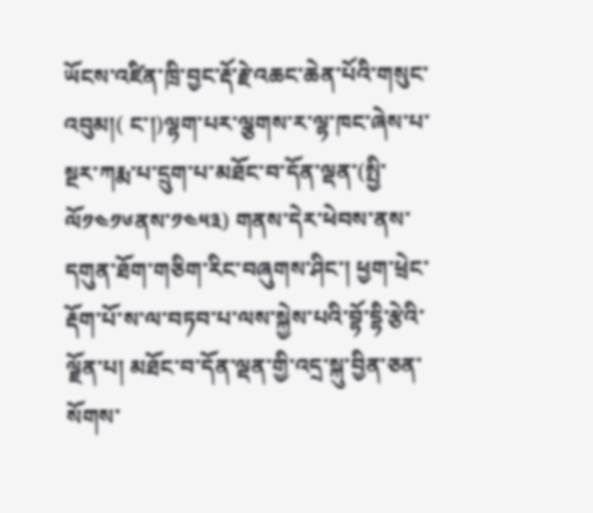ཡོངས་འཛིན་ཁྲི་བྱང་རྡོ་རྗེ་འཆང་ཆེན་པོའི་གསུང་འབུམ།( ང་།)ལྷག་པར་ལྕགས་ར་ལྷ་ཁང་ཞེས་པ་སྔར་ཀརྨ་པ་དྲུག་པ་མཐོང་བ་དོན་ལྡན་(སྤྱི་ལོ༡༤༡༦ནས་༡༤༥༣) གནས་དེར་ཕེབས་ནས་དགུན་ཐོག་གཅིག་རིང་བཞུགས་ཤིང་། ཕྱག་ཕྲེང་རྡོག་པོ་ས་ལ་བཏབ་པ་ལས་སྐྱེས་པའི་བྷོ་དྷི་རྩེའི་ལྗོན་པ། མཐོང་བ་དོན་ལྡན་གྱི་འདྲ་སྐུ་བྱིན་ཅན་སོགས་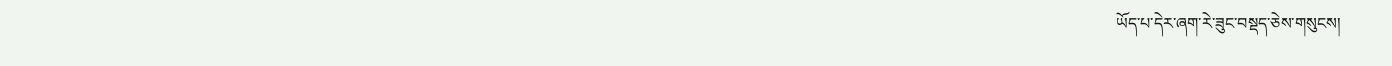ཡོད་པ་དེར་ཞག་རེ་ཟུང་བསྡད་ཅེས་གསུངས།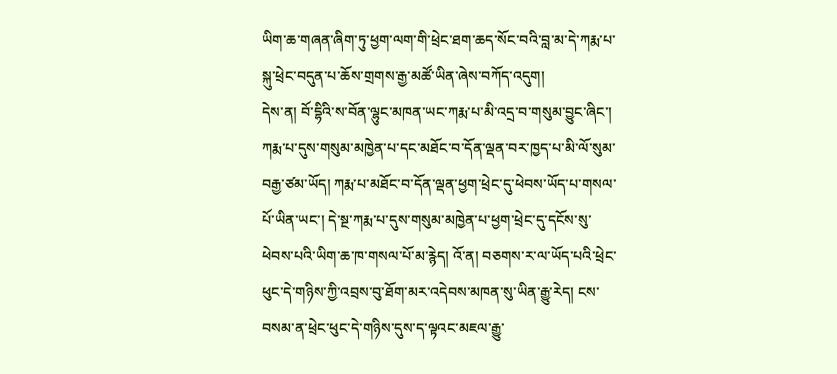ཡིག་ཆ་གཞན་ཞིག་ཏུ་ཕྱག་ལག་གི་ཕྲེང་ཐག་ཆད་སོང་བའི་བླ་མ་དེ་ཀརྨ་པ་སྐུ་ཕྲེང་བདུན་པ་ཆོས་གྲགས་རྒྱ་མཚོ་ཡིན་ཞེས་བཀོད་འདུག།
དེས་ན། བོ་དྷིའི་ས་བོན་ལྷུང་མཁན་ཡང་ཀརྨ་པ་མི་འདྲ་བ་གསུམ་བྱུང་ཞིང་། ཀརྨ་པ་དུས་གསུམ་མཁྱེན་པ་དང་མཐོང་བ་དོན་ལྡན་བར་ཁྱད་པ་མི་ལོ་སུམ་བརྒྱ་ཙམ་ཡོད། ཀརྨ་པ་མཐོང་བ་དོན་ལྡན་ཕྱག་ཕྲེང་དུ་ཕེབས་ཡོད་པ་གསལ་པོ་ཡིན་ཡང་། དེ་སྔ་ཀརྨ་པ་དུས་གསུམ་མཁྱེན་པ་ཕྱག་ཕྲེང་དུ་དངོས་སུ་ཕེབས་པའི་ཡིག་ཆ་ཁ་གསལ་པོ་མ་རྙེད། འོ་ན། བཅགས་ར་ལ་ཡོད་པའི་ཕྲེང་ཕུང་དེ་གཉིས་ཀྱི་འབྲས་བུ་ཐོག་མར་འདེབས་མཁན་སུ་ཡིན་རྒྱུ་རེད། ངས་བསམ་ན་ཕྲེང་ཕུང་དེ་གཉིས་དུས་ད་ལྟའང་མཇལ་རྒྱུ་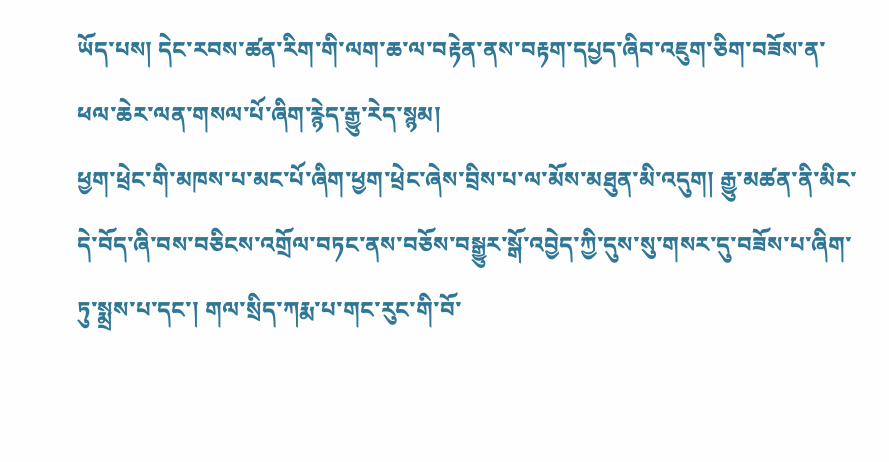ཡོད་པས། དེང་རབས་ཚན་རིག་གི་ལག་ཆ་ལ་བརྟེན་ནས་བརྟག་དཔྱད་ཞིབ་འཇུག་ཅིག་བཟོས་ན་ཕལ་ཆེར་ལན་གསལ་པོ་ཞིག་རྙེད་རྒྱུ་རེད་སྙམ།
ཕྱག་ཕྲེང་གི་མཁས་པ་མང་པོ་ཞིག་ཕྱག་ཕྲེང་ཞེས་བྲིས་པ་ལ་མོས་མཐུན་མི་འདུག། རྒྱུ་མཚན་ནི་མིང་དེ་བོད་ཞི་བས་བཅིངས་འགྲོལ་བཏང་ནས་བཅོས་བསྒྱུར་སྒོ་འབྱེད་ཀྱི་དུས་སུ་གསར་དུ་བཟོས་པ་ཞིག་ཏུ་སྨྲས་པ་དང་། གལ་སྲིད་ཀརྨ་པ་གང་རུང་གི་བོ་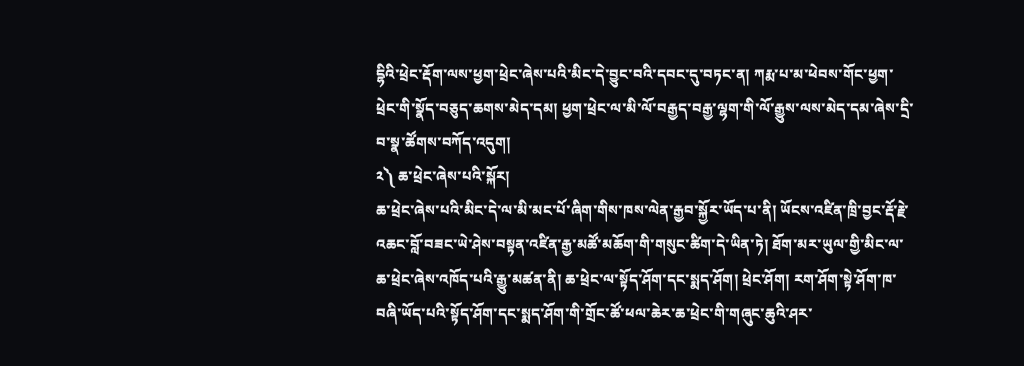དྷིའི་ཕྲེང་རྡོག་ལས་ཕྱག་ཕྲེང་ཞེས་པའི་མིང་དེ་བྱུང་བའི་དབང་དུ་བཏང་ན། ཀརྨ་པ་མ་ཕེབས་གོང་ཕྱག་ཕྲེང་གི་སྣོད་བཅུད་ཆགས་མེད་དམ། ཕྱག་ཕྲེང་ལ་མི་ལོ་བརྒྱད་བརྒྱ་ལྷག་གི་ལོ་རྒྱུས་ལས་མེད་དམ་ཞེས་དྲི་བ་སྣ་ཚོགས་བཀོད་འདུག།
༢༽ ཆ་ཕྲེང་ཞེས་པའི་སྐོར།
ཆ་ཕྲེང་ཞེས་པའི་མིང་དེ་ལ་མི་མང་པོ་ཞིག་གིས་ཁས་ལེན་རྒྱབ་སྐྱོར་ཡོད་པ་ནི། ཡོངས་འཛིན་ཁྲི་བྱང་རྡོ་རྗེ་འཆང་བློ་བཟང་ཡེ་ཤེས་བསྟན་འཛིན་རྒྱ་མཚོ་མཆོག་གི་གསུང་ཚིག་དེ་ཡིན་ཏེ། ཐོག་མར་ཡུལ་གྱི་མིང་ལ་ཆ་ཕྲེང་ཞེས་འཁོད་པའི་རྒྱུ་མཚན་ནི། ཆ་ཕྲེང་ལ་སྟོད་ཤོག་དང་སྨད་ཤོག། ཕྲེང་ཤོག། རག་ཤོག་སྟེ་ཤོག་ཁ་བཞི་ཡོད་པའི་སྟོད་ཤོག་དང་སྨད་ཤོག་གི་གྲོང་ཚོ་ཕལ་ཆེར་ཆ་ཕྲེང་གི་གཞུང་ཆུའི་ཤར་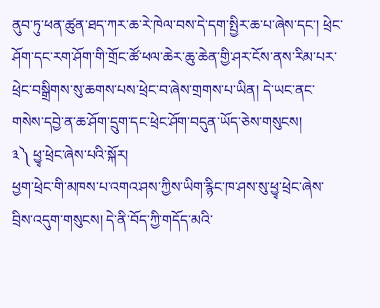ནུབ་ཏུ་ཕན་ཚུན་ཐད་ཀར་ཆ་རེ་ཁེལ་བས་དེ་དག་སྤྱིར་ཆ་པ་ཞེས་དང་། ཕྲེང་ཤོག་དང་རག་ཤོག་གི་གྲོང་ཚོ་ཕལ་ཆེར་ཆུ་ཆེན་གྱི་ཤར་ངོས་ནས་རིམ་པར་ཕྲེང་བསྒྲིགས་སུ་ཆགས་པས་ཕྲེང་བ་ཞེས་གྲགས་པ་ཡིན། དེ་ཡང་ནང་གསེས་དབྱེ་ན་ཆ་ཤོག་དྲུག་དང་ཕྲེང་ཤོག་བདུན་ཡོད་ཅེས་གསུངས།
༣༽ ཕྱྭ་ཕྲེང་ཞེས་པའི་སྐོར།
ཕྱག་ཕྲེང་གི་མཁས་པ་འགའ་ཤས་ཀྱིས་ཡིག་རྙིང་ཁ་ཤས་སུ་ཕྱྭ་ཕྲེང་ཞེས་བྲིས་འདུག་གསུངས། དེ་ནི་བོད་ཀྱི་གདོད་མའི་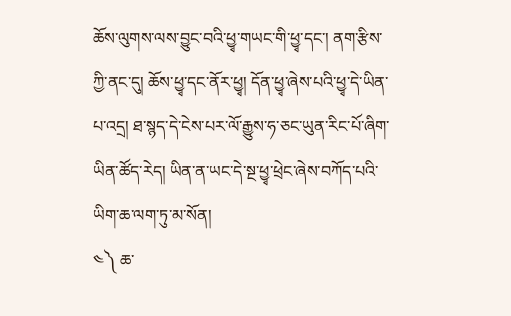ཆོས་ལུགས་ལས་བྱུང་བའི་ཕྱྭ་གཡང་གི་ཕྱྭ་དང་། ནག་རྩིས་ཀྱི་ནང་དུ། ཆོས་ཕྱྭ་དང་ནོར་ཕྱྭ། དོན་ཕྱྭ་ཞེས་པའི་ཕྱྭ་དེ་ཡིན་པ་འདྲ། ཐ་སྙད་དེ་ངེས་པར་ལོ་རྒྱུས་ཧ་ཅང་ཡུན་རིང་པོ་ཞིག་ཡིན་ཚོད་རེད། ཡིན་ན་ཡང་དེ་སྔ་ཕྱྭ་ཕྲེང་ཞེས་བཀོད་པའི་ཡིག་ཆ་ལག་ཏུ་མ་སོན།
༤༽ ཆ་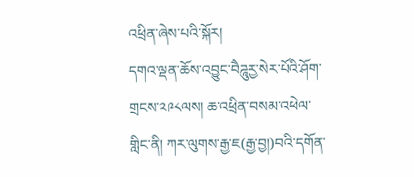འཕྲིན་ཞེས་པའི་སྐོར།
དགའ་ལྡན་ཆོས་འབྱུང་བཻཌཱུརྱ་སེར་པོའི་ཤོག་གྲངས་༢༩༨ལས། ཆ་འཕྲིན་བསམ་འཕེལ་གླིང་ནི། ཀར་ལུགས་རྒྱ་ཇ(རྒྱ་བྱ།)བའི་དགོན་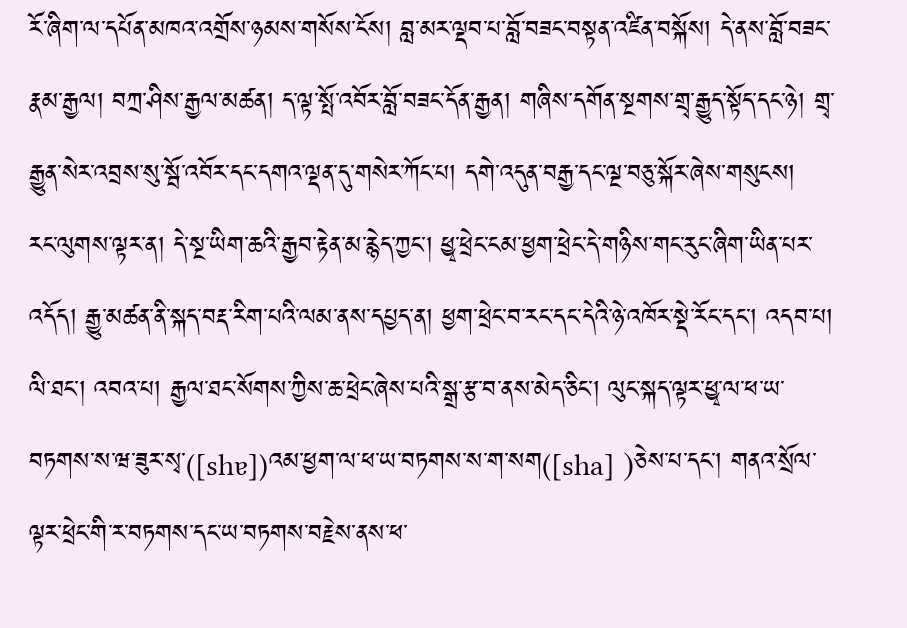རོ་ཞིག་ལ་དཔོན་མཁའ་འགྲོས་ཉམས་གསོས་ངོས། བླ་མར་ལྡབ་པ་བློ་བཟང་བསྟན་འཛིན་བསྐོས། དེ་ནས་བློ་བཟང་རྣམ་རྒྱལ། བཀྲ་ཤིས་རྒྱལ་མཚན། ད་ལྟ་སྤོ་འབོར་བློ་བཟང་དོན་རྒྱན། གཞིས་དགོན་སྔགས་གྲྭ་རྒྱུད་སྟོད་དང་ཉེ། གྲྭ་རྒྱུན་སེར་འབྲས་སུ་སྦོ་འབོར་དང་དགའ་ལྡན་དུ་གསེར་ཀོང་པ། དགེ་འདུན་བརྒྱ་དང་ལྔ་བཅུ་སྐོར་ཞེས་གསུངས།
རང་ལུགས་ལྟར་ན། དེ་སྔ་ཡིག་ཆའི་རྒྱབ་རྟེན་མ་རྙེད་ཀྱང་། ཕྱྭ་ཕྲེང་ངམ་ཕྱག་ཕྲེང་དེ་གཉིས་གང་རུང་ཞིག་ཡིན་པར་འདོད། རྒྱུ་མཚན་ནི་སྐད་བརྡ་རིག་པའི་ལམ་ནས་དཔྱད་ན། ཕྱག་ཕྲེང་བ་རང་དང་དེའི་ཉེ་འཁོར་སྡེ་རོང་དང་། འདབ་པ། ལི་ཐང་། འབའ་པ། རྒྱལ་ཐང་སོགས་ཀྱིས་ཆ་ཕྲེང་ཞེས་པའི་སྒྲ་རྩ་བ་ནས་མེད་ཅིང་། ལུང་སྐད་ལྟར་ཕྱྭ་ལ་ཕ་ཡ་བཏགས་ས་ཝ་ཟུར་སྭ་([shɐ])འམ་ཕྱག་ལ་ཕ་ཡ་བཏགས་ས་ག་སག([sha] )ཅེས་པ་དང་། གནའ་སྲོལ་ལྟར་ཕྲེང་གི་ར་བཏགས་དང་ཡ་བཏགས་བརྗེས་ནས་ཕ་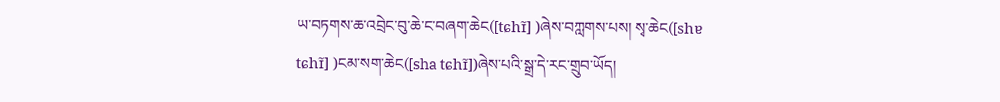ཡ་བཏགས་ཆ་འབྲེང་བུ་ཆེ་ང་བཞག་ཆེང([tɕhɪ̃] )ཞེས་བཀླགས་པས། སྭ་ཆེང([shɐ tɕhɪ̃] )ངམ་སག་ཆེང([sha tɕhɪ̃])ཞེས་པའི་སྒྲ་དེ་རང་གྲུབ་ཡོད།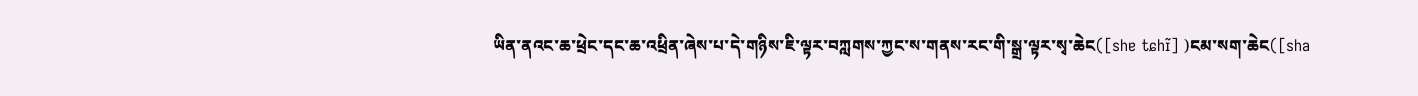ཡིན་ནའང་ཆ་ཕྲེང་དང་ཆ་འཕྲིན་ཞེས་པ་དེ་གཉིས་ཇི་ལྟར་བཀླགས་ཀྱང་ས་གནས་རང་གི་སྒྲ་ལྟར་སྭ་ཆེང([shɐ tɕhɪ̃] )ངམ་སག་ཆེང([sha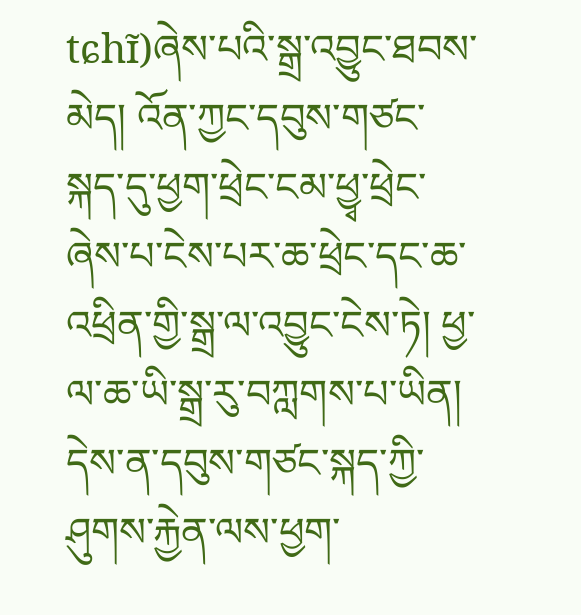tɕhɪ̃)ཞེས་པའི་སྒྲ་འབྱུང་ཐབས་མེད། འོན་ཀྱང་དབུས་གཙང་སྐད་དུ་ཕྱག་ཕྲེང་ངམ་ཕྱྭ་ཕྲེང་ཞེས་པ་ངེས་པར་ཆ་ཕྲེང་དང་ཆ་འཕྲིན་གྱི་སྒྲ་ལ་འབྱུང་ངེས་ཏེ། ཕྱ་ལ་ཆ་ཡི་སྒྲ་རུ་བཀླགས་པ་ཡིན། དེས་ན་དབུས་གཙང་སྐད་ཀྱི་ཤུགས་རྐྱེན་ལས་ཕྱག་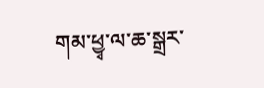གམ་ཕྱྭ་ལ་ཆ་སྒྲར་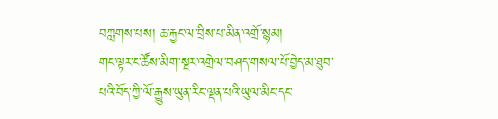བཀླགས་པས། ཆ་རྐྱང་ལ་བྲིས་པ་མིན་འགྲོ་སྙམ།
གང་ལྟར་ང་ཚོས་མིག་སྔར་འགྲེལ་བཤད་གསལ་པོ་བྱེད་མ་ཐུབ་པའི་བོད་ཀྱི་ལོ་རྒྱུས་ཡུན་རིང་ལྡན་པའི་ཡུལ་མིང་དང་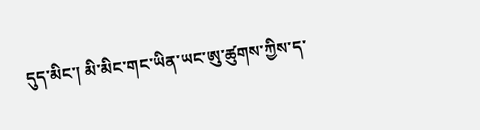དུད་མིང་། མི་མིང་གང་ཡིན་ཡང་ཨུ་ཚུགས་ཀྱིས་ད་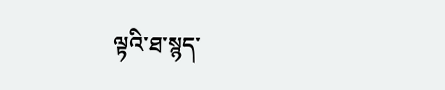ལྟའི་ཐ་སྙད་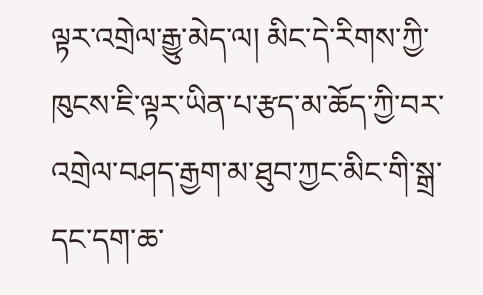ལྟར་འགྲེལ་རྒྱུ་མེད་ལ། མིང་དེ་རིགས་ཀྱི་ཁུངས་ཇི་ལྟར་ཡིན་པ་རྩད་མ་ཆོད་ཀྱི་བར་འགྲེལ་བཤད་རྒྱག་མ་ཐུབ་ཀྱང་མིང་གི་སྒྲ་དང་དག་ཆ་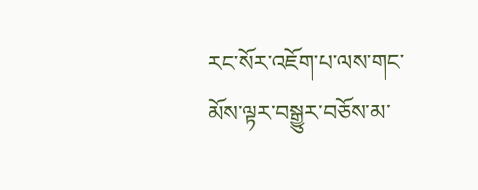རང་སོར་འཇོག་པ་ལས་གང་མོས་ལྟར་བསྒྱུར་བཅོས་མ་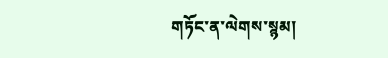གཏོང་ན་ལེགས་སྙམ།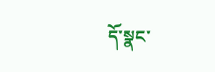དོ་སྣང་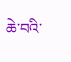ཆེ་བའི་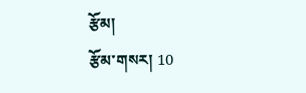རྩོམ།
རྩོམ་གསར། 10